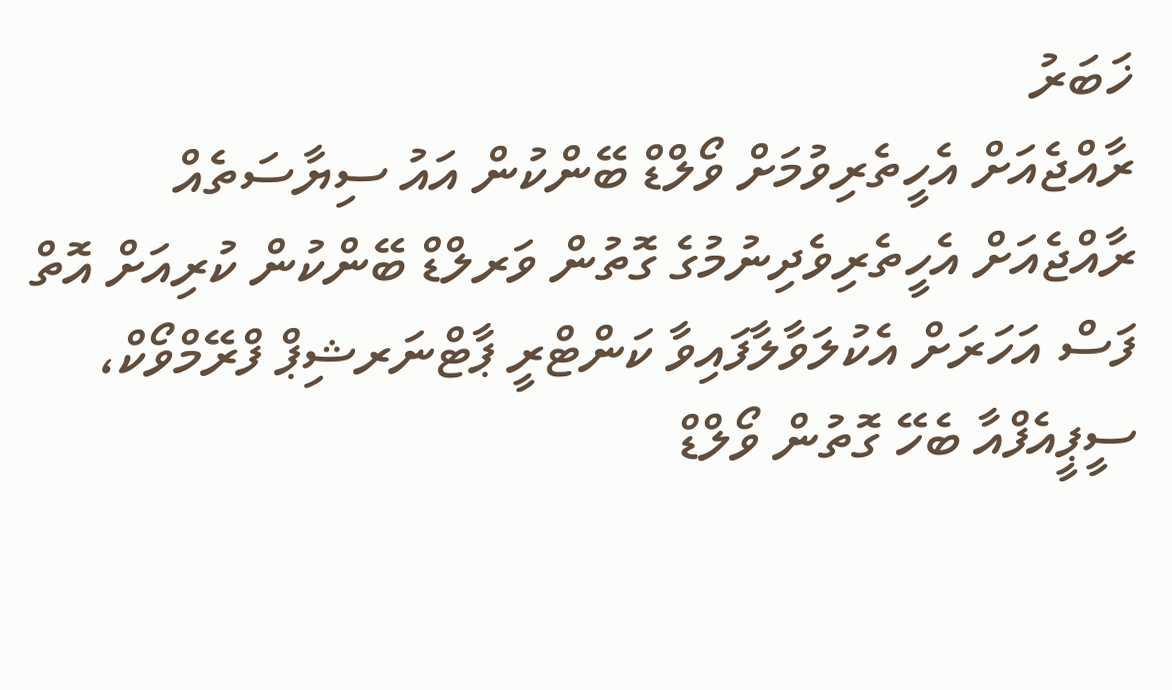ޚަބަރު
ރާއްޖެއަށް އެހީތެރިވުމަށް ވޯލްޑް ބޭންކުން އައު ސިޔާސަތެއް
ރާއްޖެއަށް އެހީތެރިވެދިނުމުގެ ގޮތުން ވަރލްޑް ބޭންކުން ކުރިއަށް އޮތް ފަސް އަހަރަށް އެކުލަވާލާފައިވާ ކަންޓްރީ ޕާޓްނަރޝިޕް ފްރޭމްވޯކް، ސީޕީއެފްއާ ބެހޭ ގޮތުން ވޯލްޑް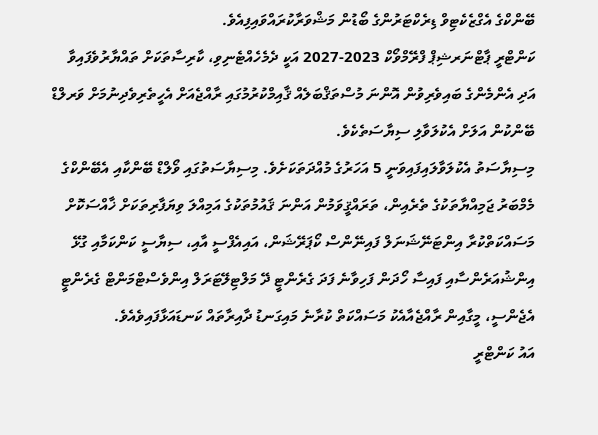ބޭންކްގެ އެގްޒެކެޓިވް ޑިރެކްޓަރުންގެ ބޯޑުން މަޝްވަރާކުރައްވައިފިއެވެ.
ކަންޓްރީ ޕާޓްނަރޝިޕް ފްރޭމްވޯކް 2023-2027 އަކީ ދެމެހެއްޓެނިވި، ކާރިސާތަކަށް ތައްޔާރުވެފައިވާ އަދި އެންމެންގެ ބައިވެރިވުން އޮންނަ މުސްތަޤްބަލެއް ޤާއިމްކުރުމުގައި ރާއްޖެއަށް އެހީތެރިވެދިނުމަށް ވަރލްޑް ބޭންކުން އަލަށް އެކުލަވާލި ސިޔާސަތެކެވެ.
މިސިޔާސަތު އެކުލަވާލައިފައިވަނީ 5 އަހަރުގެ މުއްދަތަކަށެވެ. މިސިޔާސަތުގައި ވޯލްޑް ބޭންކާއި އެބޭންކްގެ މެމްބަރު ޖަމިއްޔާތަކުގެ ތެރެއިން، ތަރައްޤީވަމުން އަންނަ ޤައުމުތަކުގެ އަމިއްލަ ވިޔަފާރިތަކަށް ޚާއްސަކޮށް މަސައްކަތްކުރާ އިންޓަނޭޝަނަލް ފައިނޭންސް ކޯޕަރޭޝަން، އައިއެފްސީ އާއި، ސިޔާސީ ކަންކަމާއި ގުޅޭ އިންޝުއަރެންސާއި ފައިސާ ހޯދަން ފަހިވާނެ ފަދަ ގެރެންޓީ ދޭ މަލްޓިލޭޓަރަލް އިންވެސްޓްމަންޓް ގެރެންޓީ އެޖެންސީ، މީގާއިން ރާއްޖެއާއެކު މަސައްކަތް ކުރާނެ މައިގަނޑު ދާއިރާތައް ކަނޑައަޅާފައިވެއެވެ.
އައު ކަންޓްރީ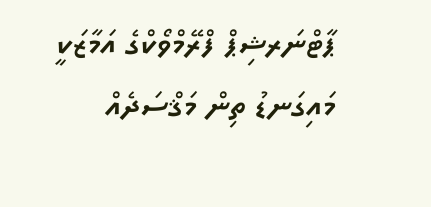ޕާޓްނަރޝިޕް ފްރޭމްވޯކްގެ އަމާޒަކީ މައިގަނޑު ތިން މަޤްސަދެއް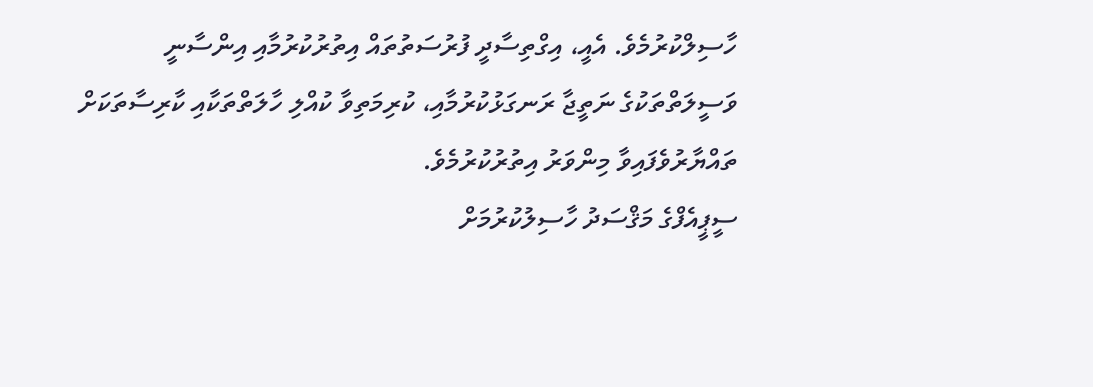ހާސިލްކުރުމެވެ. އެއީ، އިގްތިސާދީ ފުރުސަތުތައް އިތުރުކުރުމާއި އިންސާނީ ވަސީލަތްތަކުގެ ނަތީޖާ ރަނގަޅުކުރުމާއި، ކުރިމަތިވާ ކުއްލި ހާލަތްތަކާއި ކާރިސާތަކަށް ތައްޔާރުވެފައިވާ މިންވަރު އިތުރުކުރުމެވެ.
ސީޕީއެފްގެ މަޤްސަދު ހާސިލުކުރުމަށް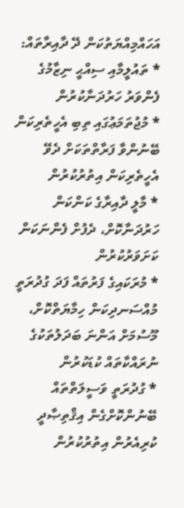އަހައްމިއްޔަތުކަން ދޭ ދާއިރާތައް:
* ތައުލީމާއި ސިއްޙީ ނިޒާމުގެ ފެންވަރު ހަރުދަނާކުރުން
* މުޖުތަމަޢުގައި ތިބި އެހީތެރިކަން ބޭނުންވާ ފަރާތްތަކަށް ދެވޭ އެހީތެރިކަން އިތުރުކުރުން
* މާލީ ދާއިރާގެ ކަންކަން ހަރުދަނާކޮށް، ދެފުށް ފެންނަކަން ކަށަވަރުކުރުން
* މުރަކައިގެ ފަރުތައް ފަދަ ގުދުރަތީ މުއްސަނދިކަން ހިމާޔަތްކޮށް، މޫސުމަށް އަންނަ ބަދަލުތަކުގެ ނުރައްކާތައް ކުޑަކުރުން
* ގުދުރަތީ ވަސީލަތްތައް ބޭނުންކޮށްގެން އިޤްތިޞާދީ ކުރިއެރުން އިތުރުކުރުން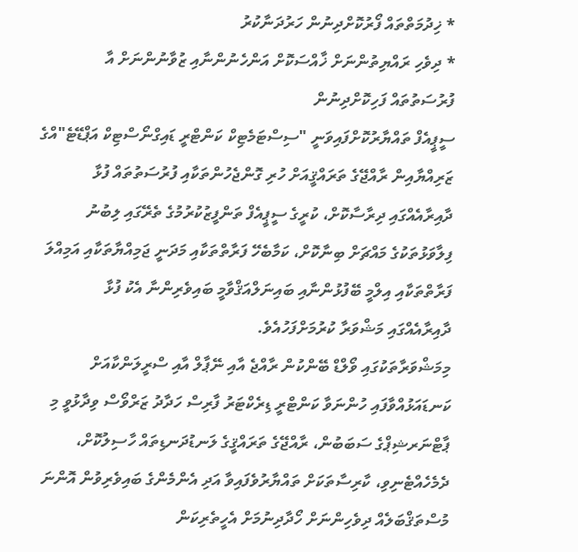* ޚިދުމަތްތައް ފޯރުކޮށްދިނުން ހަރުދަނާކުރު
* ދިވެހި ރައްޔިތުންނަށް ޚާއްސަކޮށް އަންހެނުންނާއި ޒުވާނުންނަށް އާ ފުރުސަތުތައް ފަހިކޮށްދިނުން
ސީޕީއެފް ތައްޔާރުކޮށްފައިވަނީ "ސިސްޓަމެޓިކް ކަންޓްރީ ޑައިގްނޯސްޓިކް އަޕްޑޭޓެ"އްގެ ޒަރިއްޔާއިން ރާއްޖޭގެ ތަރައްޤީއަށް ހުރި ގޮންޖެހުންތަކާއި ފުރުސަތުތައް ފުޅާ ދާއިރާއެއްގައި ދިރާސާކޮށް، ކުރީގެ ސީޕީއެފް ތަންފީޒުކުރުމުގެ ތެރޭގައި ލިބުނު ފިލާވަޅުތަކުގެ މައްޗަށް ބިނާކޮށް، ކަމާބެހޭ ފަރާތްތަކާއި މަދަނީ ޖަމިއްޔާތަކާއި އަމިއްލަ ފަރާތްތަކާއި އިލްމީ ބޭފުޅުންނާއި ބައިނަލްއަޤްވާމީ ބައިވެރިންނާ އެކު ފުޅާ ދާއިރާއެއްގައި މަޝްވަރާ ކުރުމަށްފަހުއެވެ.
މިމަޝްވަރާތަކުގައި ވޯލްޑް ބޭންކުން ރާއްޖެ އާއި ނޭޕާލް އާއި ސްރީލަންކާއަށް ކަނޑައަޅުއްވާފައި ހުންނަވާ ކަންޓްރީ ޑިރެކްޓަރު ފާރިސް ހަދާދު ޒަރްވޯސް ވިދާޅުވީ މި ޕާޓްނަރޝިޕްގެ ސަބަބުން، ރާއްޖޭގެ ތަރައްޤީގެ ލަނޑުދަނޑިތައް ހާސިލުކޮށް، ދެމެހެއްޓެނިވި، ކާރިސާތަކަށް ތައްޔާރުވެފައިވާ އަދި އެންމެންގެ ބައިވެރިވުން އޮންނަ މުސްތަޤްބަލެއް ދިވެހިންނަށް ހޯދާދިނުމަށް އެހީތެރިކަން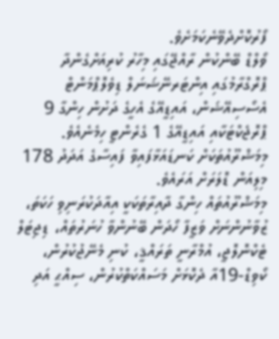ފޯރުކޮށްދެވޭނެކަމަށެވެ.
ވޯލްޑް ބޭންކުން ރާއްޖޭގައި މިހާރު ކުރިއަށްގެންދާ ޕްރޮގްރާމުގައި އިންޓަރނޭޝަނަލް ޑިވެލޮޕްމަންޓް އެސޯސިއޭޝަން، އައިޑީއޭގެ އެހީގެ ދަށުން ހިންގާ 9 ޕްރޮޖެކްޓަކާއި އައިޑީއޭގެ 1 ގެރެންޓީ ހިމެނެއެވެ. މިމަޝްރޫއުތަކަށް ކަނޑައަޅާފައިވާ ފައިސާގެ އަދަދު 178 މިލިއަން ޑޮލަރަށް އަރައެވެ.
މިމަޝްރޫއުތައް ހިންގާ ދާއިރާތަކަކީ އިއާދަކުރަނިވި ހަކަތަ، ޒުވާނުންނަށް ވަޒީފާ ހޯދަން ބޭނުންވާ ހުނަރުތައް، ޑިޖިޓަލް ޓެކްނޮލޮޖީ، އުމްރާނީ ތަރައްޤީ، ކުނި މެނޭޖުކުރުން، ކޯވިޑް-19އާ ދެކޮޅަށް މަސައްކަތްކުރުން، ސިއްޙީ އަދި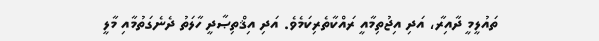ތައުލީމީ ދާއިރާ، އަދި އިޖުތިމާއީ ރައްކާތެރިކަމެވެ. އަދި އިޤްތިޞާދީ ހާލަތު ދެނެގަތުމާއި މާލީ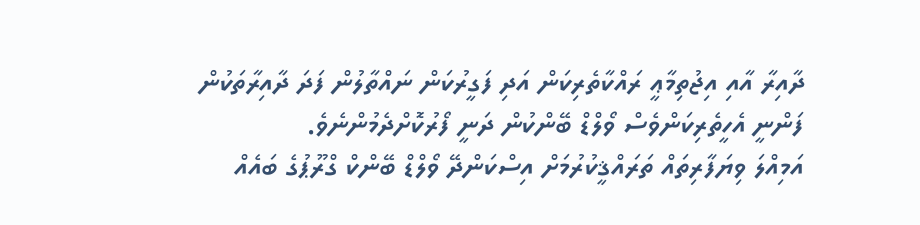ދާއިރާ އާއި އިޖުތިމާޢީ ރައްކާތެރިކަން އަދި ފަގީރުކަން ނައްތާލުން ފަދަ ދާއިރާތަކުން ފަންނީ އެހީތެރިކަންވެސް ވޯލްޑް ބޭންކުން ދަނީ ފޯރުކޮށްދެމުންނެވެ.
އަމިއްލަ ވިޔަފާރިތައް ތަރައްޤީކުރުމަށް އިސްކަންދޭ ވޯލްޑް ބޭންކް ގްރޫޕުގެ ބައެއް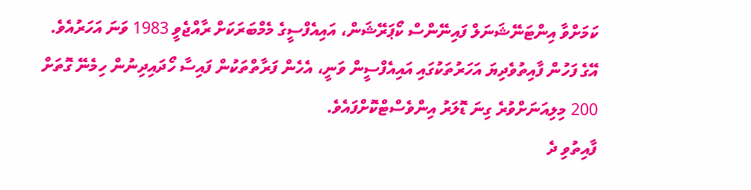ކަމަށްވާ އިންޓަނޭޝަނަލް ފައިނޭންސް ކޯޕަރޭޝަން، އައިއެފްސީގެ މެމްބަރަކަށް ރާއްޖެވީ 1983 ވަނަ އަހަރުއެވެ. އޭގެ ފަހުން ފާއިތުވެދިޔަ އަހަރުތަކުގައި އައިއެފްސީން ވަނީ، އެހެން ފަރާތްތަކުން ފައިސާ ހޯދައިދިނުން ހިމެނޭ ގޮތަށް 200 މިލިއަނަށްވުރެ ގިނަ ޑޮލަރު އިންވެސްޓްކޮށްފައެވެ.
ފާއިތުވި ދެ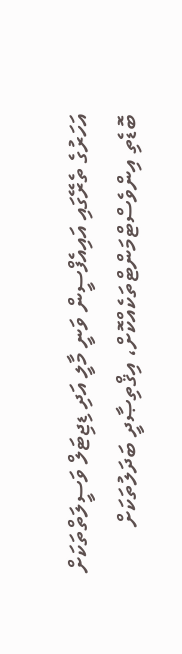އަހަރުގެ ތެރޭގައި އައިއެފްސީން ވަނީ މާލީ އަދި ޑިޖިޓަލް ވަސީލަތްތަކަށް ބޮޑެތި އިންވެސްޓްމަންޓްތަކެއްކޮށް، އިޤްތިޞާދީ ބަދަލުތަކަށް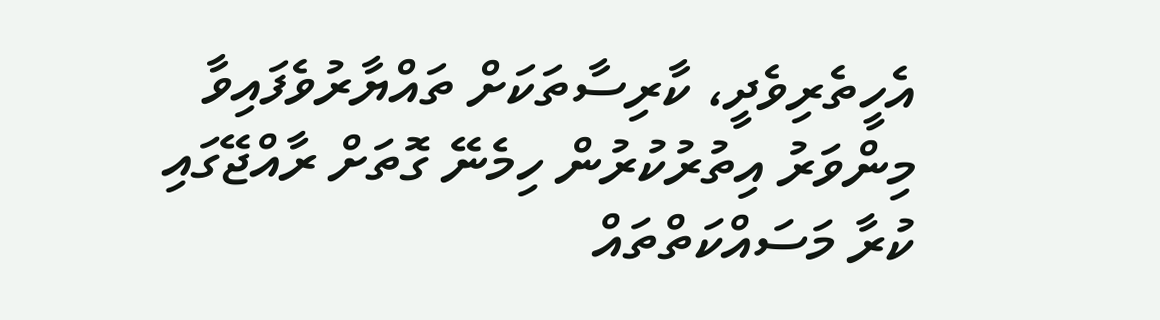އެހީތެރިވެދީ، ކާރިސާތަކަށް ތައްޔާރުވެފައިވާ މިންވަރު އިތުރުކުރުން ހިމެނޭ ގޮތަށް ރާއްޖޭގައި ކުރާ މަސައްކަތްތައް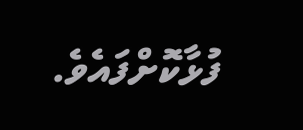ފުޅާކޮށްފައެވެ.